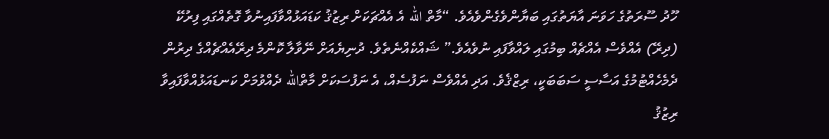ހޫދު ސޫރަތުގެ ހަވަނަ އާޔަތުގައި ބަޔާންވެގެންވެއެވެ. “މާތް الله އެ އެއްޗަކަށް ރިޒުޤު ކަޑައަޅުއްވާފައިނުވާ ގޮތެއްގައި ފިރުކޭ (ދިރޭ) އެއްވެސް އެއްޗެއް ބިމުގައި ލައްވާފައި ނުވެއެވެ.” ޝައްކެއްނެތެވެ. ދުނިޔެއަށް ނޭވާލާ ކޮންމެ ދިރޭއެއްޗެއްގެ ދިރުން ދެމެހެއްޓުމުގެ އަސާސީ ސަބަބަކީ، ރިޒްޤެވެ. އަދި އެއްވެސް ނަފުސެއް، އެ ނަފުސަކަށް މާތްالله ދެއްވުމަށް ކަނޑައަޅުއްވާފައިވާ ރިޒުޤު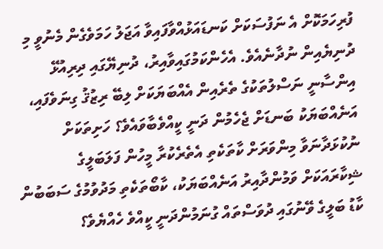ފުރިހަމަކޮށް އެ ނަފުސަކަށް ކަނޑައަޅުއްވާފައިވާ އަޖަލު ހަމަވެގެން މެނުވީ މި ދުނިޔެއިން ނުދާނެއެވެ. އެހެންކަމުގައިވާއިރު، ދުނިޔޭގައި ދިރިއުޅޭ އިންސާނީ ނަސްލުތަކުގެ ތެރެއިން އެއްބަޔަކަށް ލިބޭ ރިޒުޤު ގިނަވެފައި، އަނެއްބަޔަކު ބަނޑަށް ޖެހެމުން ދަނީ ކީއްވެބާވައެވެ؟ ހަށިތަކަށް ނުކުޅަދާނަވާ މިންވަރަށް ކާތަކެތި އެތެރެކުރާ މީހުން ފަލަބަލީގެ ޝިކާރައަކަށް ވަމުންދާއިރު އަނެއްބަޔަކު، ކާބޯތަކެތި މަދުވުމުގެ ސަބަބުން ކާޑު ބަލީގެ ވޭނުގައި ދުވަސްތައް ގުނަމުންދަނީ ކީއްވެ ހެއްޔެވެ؟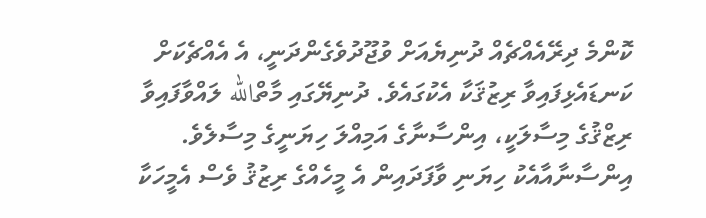ކޮންމެ ދިރޭއެއްޗެއް ދުނިޔެއަށް ވުޖޫދުވެގެންދަނީ، އެ އެއްޗެކަށް ކަނޑައެޅިފައިވާ ރިޒުޤަކާ އެކުގައެވެ. ދުނިޔޭގައި މާތްالله ލައްވާފައިވާ ރިޒްޤުގެ މިސާލަކީ، އިންސާނާގެ އަމިއްލަ ހިޔަނީގެ މިސާލެވެ. އިންސާނާއާއެކު ހިޔަނި ވާފަދައިން އެ މީހެއްގެ ރިޒުޤު ވެސް އެމީހަކާ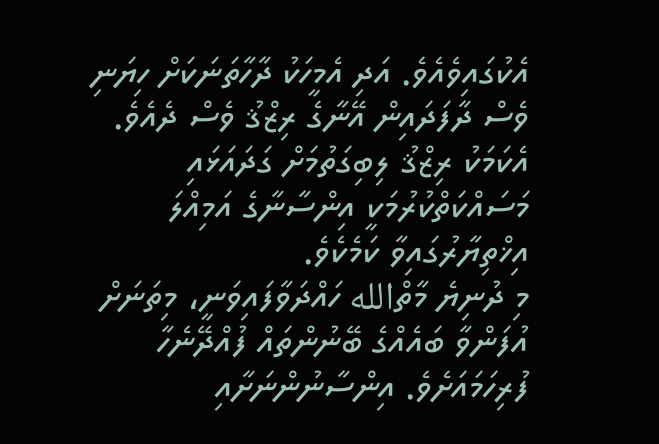އެކުގައިވެއެވެ. އަދި އެމީހަކު ދާހާތަނަކަށް ހިޔަނި ވެސް ދާފަދައިން އޭނާގެ ރިޒްޤު ވެސް ދެއެވެ. އެކަމަކު ރިޒްޤު ލިބިގަތުމަށް ގަދައަޅައި މަސައްކަތްކުރުމަކީ އިންސާނާގެ އަމިއްލަ އިޚްތިޔާރުގައިވާ ކަމެކެވެ.
މި ދުނިޔެ މާތްالله ހައްދަވާފައިވަނީ، މިތަނަށް އުފަންވާ ބައެއްގެ ބޭނުންތައް ފުއްދޭނެހާ ފުރިހަމައަށެވެ. އިންސާނުންނަށާއި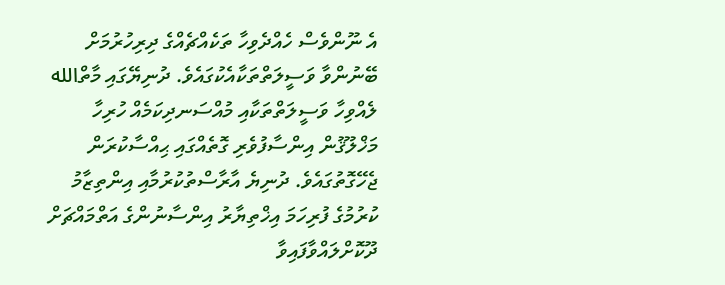އެ ނޫންވެސް ހެއްދެވިހާ ތަކެއްޗެއްގެ ދިރިހުރުމަށް ބޭނުންވާ ވަސީލަތްތަކާއެކުގައެވެ. ދުނިޔޭގައި މާތްالله ލެއްވިހާ ވަސީލަތްތަކާއި މުއްސަނދިކަމެއް ހުރިހާ މަޚްލޫޤުން އިންސާފުވެރި ގޮތެއްގައި ޙިއްސާކުރަން ޖެހޭގޮތުގައެވެ. ދުނިޔެ އާރާސްތުކުރުމާއި އިންތިޒާމު ކުރުމުގެ ފުރިހަމަ އިޚްތިޔާރު އިންސާނުންގެ އަތްމައްޗަށް ދޫކޮށްލައްވާފައިވާ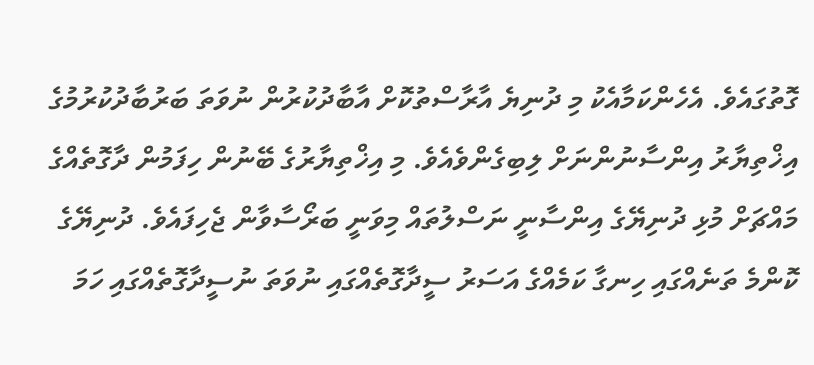ގޮތުގައެވެ. އެހެންކަމާއެކު މި ދުނިޔެ އާރާސްތުކޮށް އާބާދުކުރުން ނުވަތަ ބަރުބާދުކުރުމުގެ އިޚްތިޔާރު އިންސާނުންނަށް ލިބިގެންވެއެވެ. މި އިޚްތިޔާރުގެ ބޭނުން ހިފަމުން ދާގޮތެއްގެ މައްޗަށް މުޅި ދުނިޔޭގެ އިންސާނީ ނަސްލުތައް މިވަނީ ބަރޯސާވާން ޖެހިފައެވެ. ދުނިޔޭގެ ކޮންމެ ތަނެއްގައި ހިނގާ ކަމެއްގެ އަސަރު ސީދާގޮތެއްގައި ނުވަތަ ނުސީދާގޮތެއްގައި ހަމަ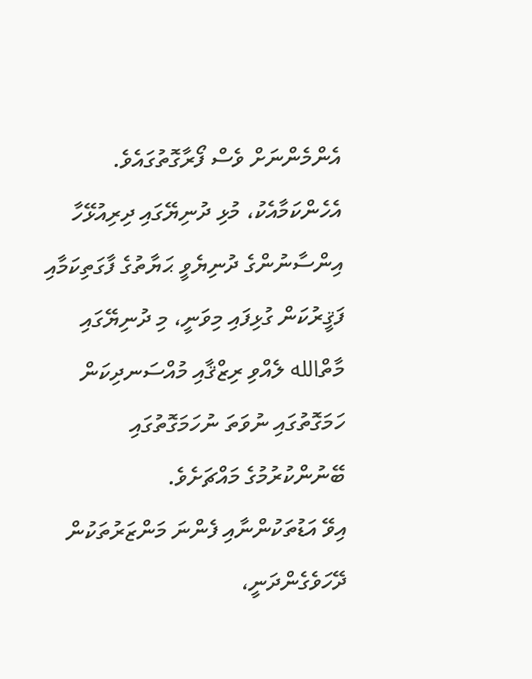އެންމެންނަށް ވެސް ފޯރާގޮތުގައެވެ. އެހެންކަމާއެކު، މުޅި ދުނިޔޭގައި ދިރިއުޅޭހާ އިންސާނުންގެ ދުނިޔެވީ ޙަޔާތުގެ ފާގަތިކަމާއި ފަޤީރުކަން ގުޅިފައި މިވަނީ، މި ދުނިޔޭގައި މާތްالله ލެއްވި ރިޒްޤާއި މުއްސަނދިކަން ހަމަގޮތުގައި ނުވަތަ ނުހަމަގޮތުގައި ބޭނުންކުރުމުގެ މައްޗަށެވެ.
އިވޭ އަޑުތަކުންނާއި ފެންނަ މަންޒަރުތަކުން ދޭހަވެގެންދަނީ،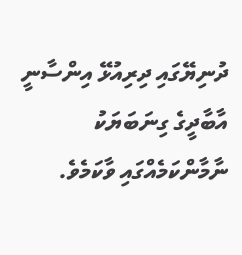ދުނިޔޭގައި ދިރިއުޅޭ އިންސާނީ އާބާދީގެ ގިނަބަޔަކު ނާމާންކަމެއްގައި ވާކަމެވެ.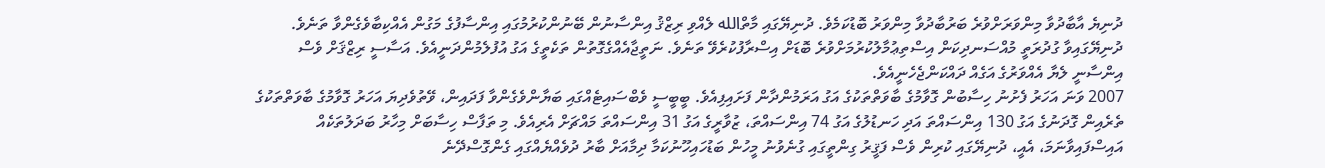ދުނިޔެ އާބާދުވާ މިންވަރަށްވުރެ ބަރުބާދުވާ މިންވަރު ބޮޑުކަމެވެ. ދުނިޔޭގައި މާތްالله ލެއްވި ރިޒްޤު އިންސާނުން ބޭނުންކުރުމުގައި އިންސާފުގެ މަގުން އެއްކިބާވެގެންވާ ތަނެވެ. ދުނިޔޭގައިވާ ގުދުރަތީ މުއްސަނދިކަން އިސްތިޢުމާލުކުރުމަށްވުރެ ބޮޑަށް އިސްރާފުކުރެވޭ ތަނެވެ. ނަތީޖާއެއްގެގޮތުން ތަކެތީގެ އަގު އުފުލެމުންދަނީއެވެ. އަސާސީ ރިޒްޤަށް ވެސް އިންސާނީ ލެޔާ އެއްވަރުގެ އަގެއް ދައްކަންޖެހެނީއެވެ.
2007 ވަނަ އަހަރު ފެށުނު ހިސާބުން ގޮވާމުގެ ބާވަތްތަކުގެ އަގު އަރަމުންދާން ފަށައިފިއެވެ. ބީބީސީ ވެބްސައިޓެއްގައި ބަޔާންވެގެންވާ ފަދައިން، ވޭތުވެދިޔަ އަހަރު ގޮވާމުގެ ބާވަތްތަކުގެ ތެރެއިން ގޮދަނުގެ އަގު 130 އިންސައްތަ އަދި ހަނޑުލުގެ އަގު 74 އިންސައްތަ، ޒުވާރީގެ އަގު 31 އިންސައްތަ މައްޗަށް އެރިއެވެ. މި ތަފާސް ހިސާބަށް މިހާރު ބަދަލުތަކެއް އައިސްފައިވާނަމަ، އެއީ، ދުނިޔޭގައި ކުރިން ވެސް ފަޤީރު ގިންތީގައި ގުނެވުނު މީހުން ބަޑުހައިހޫނުކަމާ ދިމާއަށް ބާރު ދުވެއްޔެއްގައި ގެންގޮސްދޭނެ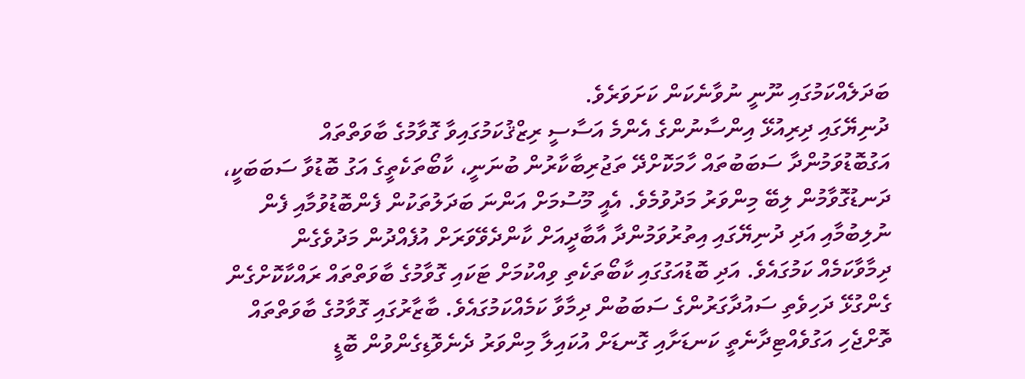ބަދަލެއްކަމުގައި ނޫނީ ނުވާނެކަން ކަށަވަރެވެ.
ދުނިޔޭގައި ދިރިއުޅޭ އިންސާނުންގެ އެންމެ އަސާސީ ރިޒްޤުކަމުގައިވާ ގޮވާމުގެ ބާވަތްތައް އަގުބޮޑުވަމުންދާ ސަބަބުތައް ހާމަކޮށްދޭ ތަޖުރިބާކާރުން ބުނަނީ، ކާބޯތަކެތީގެ އަގު ބޮޑުވާ ސަބަބަކީ، ދަނޑުގޮވާމުން ލިބޭ މިންވަރު މަދުވުމެވެ. އެއީ މޫސުމަށް އަންނަ ބަދަލުތަކުން ފެންބޮޑުވުމާއި ފެން ނުލިބުމާއި އަދި ދުނިޔޭގައި އިތުރުވަމުންދާ އާބާދީއަށް ކާންދެވޭވަރަށް އުފެއްދުން މަދުވެގެން ދިމާވާކަމެއް ކަމުގައެވެ. އަދި ބޮޑުއަގުގައި ކާބޯތަކެތި ވިއްކުމަށް ޓަކައި ގޮވާމުގެ ބާވަތްތައް ރައްކާކޮށްގެން ގެންގުޅޭ ދަހިވެތި ސައުދާގަރުންގެ ސަބަބުން ދިމާވާ ކަމެއްކަމުގައެވެ. ބާޒާރުގައި ގޮވާމުގެ ބާވަތްތައް ތޮށްޖެހި އަގުވެއްޓިދާނެތީ ކަނޑަށާއި ގޮނޑަށް އުކައިލާ މިންވަރު ދެނެވޮޑިގެންވުން ބޮޑީ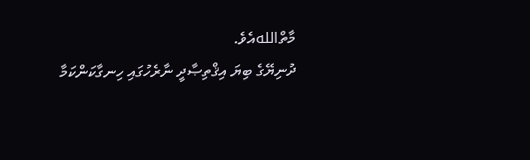މާތްاللهއެވެ.
ދުނިޔޭގެ ބިޔަ އިޤްތިޞާދީ ނާރެހުގައި ހިނގާކަންކަމާ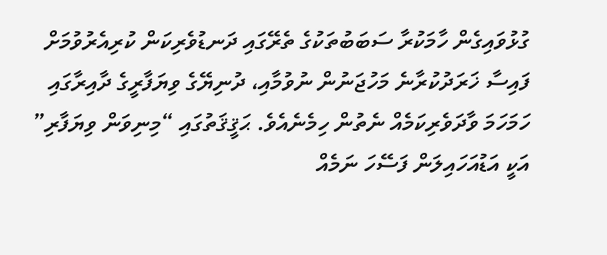ގުޅުވައިގެން ހާމަކުރާ ސަބަބުތަކުގެ ތެރޭގައި ދަނޑުވެރިކަން ކުރިއެރުވުމަށް ފައިސާ ޚަރަދުކުރާނެ މަހުޖަނުން ނުވުމާއި، ދުނިޔޭގެ ވިޔަފާރީގެ ދާއިރާގައި ހަމަހަމަ ވާދަވެރިކަމެއް ނެތުން ހިމެނެއެވެ. ޙަޤީޤަތުގައި “މިނިވަން ވިޔަފާރި” އަކީ އަޑުއަހައިލަން ފަސޭހަ ނަމެއް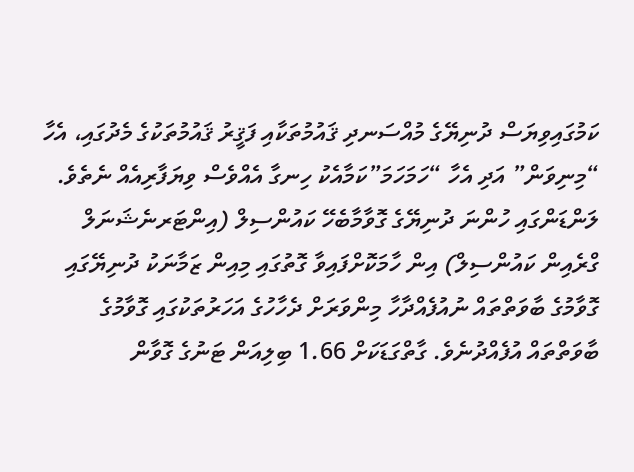ކަމުގައިވިޔަސް ދުނިޔޭގެ މުއްސަނދި ޤައުމުތަކާއި ފަޤީރު ޤައުމުތަކުގެ މެދުގައި، އެހާ “މިނިވަން” އަދި އެހާ “ހަމަހަމަ”ކަމާއެކު ހިނގާ އެއްވެސް ވިޔަފާރިއެއް ނެތެވެ.
ލަންޑަންގައި ހުންނަ ދުނިޔޭގެ ގޮވާމާބެހޭ ކައުންސިލް (އިންޓަރނެޝަނަލް ގްރެއިން ކައުންސިލް) އިން ހާމަކޮށްފައިވާ ގޮތުގައި މިއިން ޒަމާނަކު ދުނިޔޭގައި ގޮވާމުގެ ބާވަތްތައް ނުއުފެއްދާހާ މިންވަރަށް ދެހާހުގެ އަހަރުތަކުގައި ގޮވާމުގެ ބާވަތްތައް އުފެއްދުނެވެ. ގާތްގަޑަކަށް 1.66 ބިލިއަން ޓަނުގެ ގޮވާން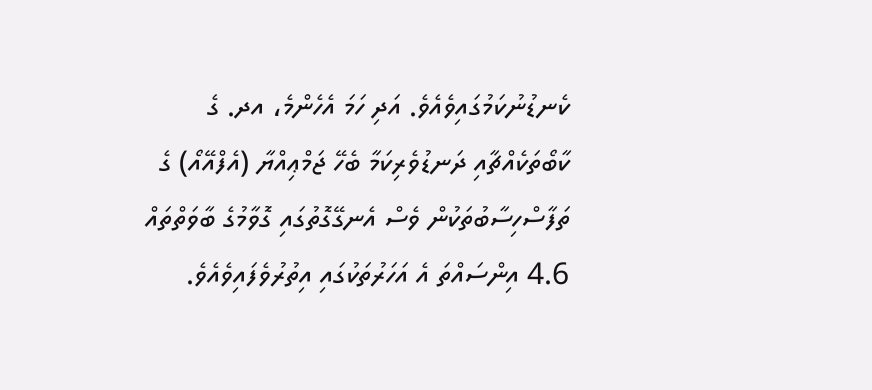ކެނޑުނުކަމުގައިވެއެވެ. އަދި ހަމަ އެހެންމެ، އދ. ގެ ކާބޯތަކެއްޗާއި ދަނޑުވެރިކަމާ ބެހޭ ޖަމްޢިއްޔާ (އެފްއޭއޯ) ގެ ތަފާސްހިސާބުތަކުން ވެސް އެނގޭގޮތުގައި ގޮވާމުގެ ބާވަތްތައް 4.6 އިންސައްތަ އެ އަހަރުތަކުގައި އިތުރުވެފައިވެއެވެ.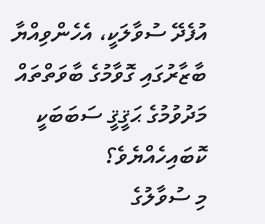އުފެދޭ ސުވާލަކީ، އެހެންވިއްޔާ ބާޒާރުގައި ގޮވާމުގެ ބާވަތްތައް މަދުވުމުގެ ޙަޤީޤީ ސަބަބަކީ ކޮބައިހެއްޔެވެ؟
މި ސުވާލުގެ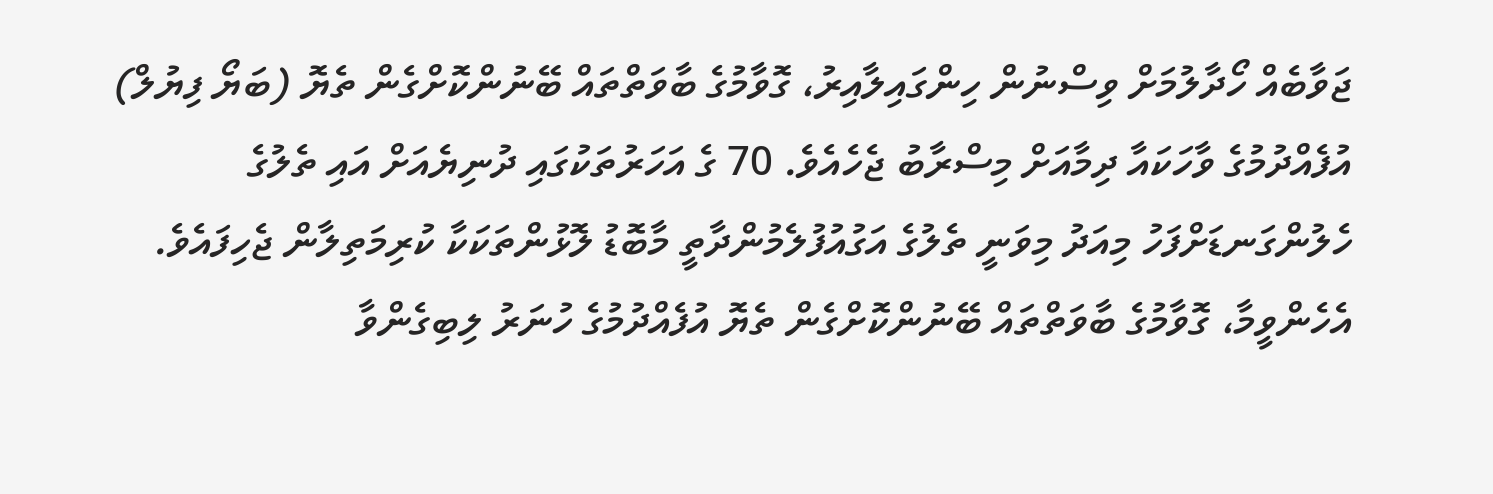ޖަވާބެއް ހޯދާލުމަށް ވިސްނުން ހިންގައިލާއިރު، ގޮވާމުގެ ބާވަތްތައް ބޭނުންކޮށްގެން ތެޔޮ (ބަޔޯ ފިޔުލް) އުފެއްދުމުގެ ވާހަކައާ ދިމާއަށް މިސްރާބު ޖެހެއެވެ. 70 ގެ އަހަރުތަކުގައި ދުނިޔެއަށް އައި ތެލުގެ ހެލުންގަނޑަށްފަހު މިއަދު މިވަނީ ތެލުގެ އަގުއުފުލެމުންދާތީ މާބޮޑު ލޮޅުންތަކަކާ ކުރިމަތިލާން ޖެހިފައެވެ. އެހެންވީމާ، ގޮވާމުގެ ބާވަތްތައް ބޭނުންކޮށްގެން ތެޔޮ އުފެއްދުމުގެ ހުނަރު ލިބިގެންވާ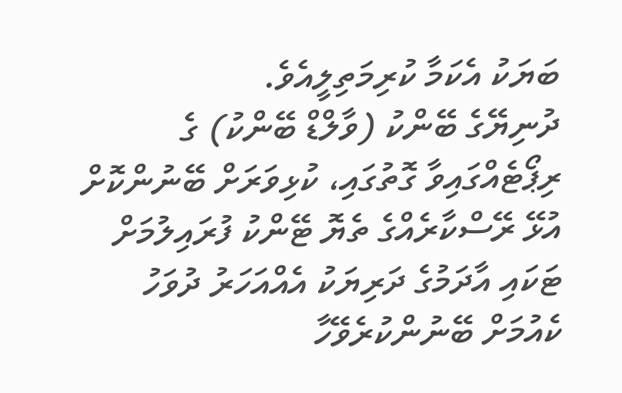ބަޔަކު އެކަމާ ކުރިމަތިލީއެވެ.
ދުނިޔޭގެ ބޭންކު (ވާލްޑް ބޭންކު) ގެ ރިޕޯޓެއްގައިވާ ގޮތުގައި، ކުޅިވަރަށް ބޭނުންކޮށް އުޅޭ ރޭސްކާރެއްގެ ތެޔޮ ޓޭންކު ފުރައިލުމަށް ޓަކައި އާދަމުގެ ދަރިޔަކު އެއްއަހަރު ދުވަހު ކެއުމަށް ބޭނުންކުރެވޭހާ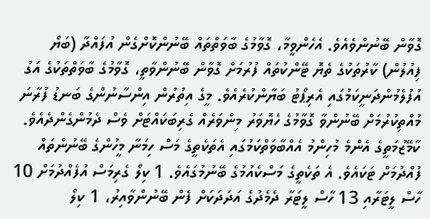ގޮވާން ބޭނުންވެއެވެ. އެހެންވީމާ، ގޮވާމުގެ ބާވަތްތައް ބޭނުންކޮށްގެން އުފައްދާ (ބަޔޯ ފިއުލުން) ކާރުތަކުގެ ތެޔޮ ޓޭންކުތައް ފުރުމަށް ގޮވާން ބޭނުންވާތީ، ގޮވާމުގެ ބާވަތްތަކުގެ އަގު އުފުލެމުންދަނީކަމުގައި އެރިޕޯޓު ބަޔާންކުރެއެވެ. މީގެ އިތުރުން އިންސާނުންގެ ބަނޑު ފުރާނަ މުއްތިކުރުމަށް ބޭނުންވާ ގޮވާމުގެ ހެޔޮވަރު މިންވަރެއް ގެރިބަކައްޓަށް ވެސް ދެމުންގެންދެއެވެ. ކާމޭޒުމަތީގެ އެންމެ މުހިންމު އެއްބާވަތްކަމުގައި އެތަކެތީގެ މަސް ހިމަނާ މީހުންގެ ބޭނުންތައް ފުއްދުމަށް ޓަކައެވެ. އެ ތަކެތީގެ މަސްކެއުމުގެ ބޭނުމުގައެވެ. 1 ކިލޯ ގެރިމަސް އުފެއްދުމަށް 10 ހާސް ލީޓަރާއި 13 ހާސް ލީޓަރާ ދެމެދުގެ އަދަދަކަށް ފެން ބޭނުންވާއިރު، 1 ކިލޯ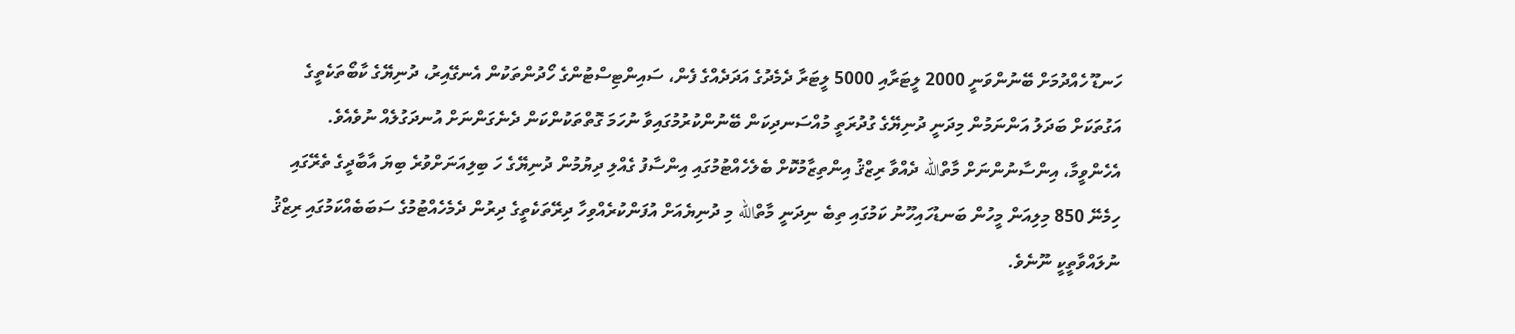ހަނޑޫ ހެއްދުމަށް ބޭނުންވަނީ 2000 ލީޓަރާއި 5000 ލީޓަރާ ދެމެދުގެ އަދަދެއްގެ ފެން، ސައިންޓިސްޓުންގެ ހޯދުންތަކުން އެނގޭއިރު، ދުނިޔޭގެ ކާބޯތަކެތީގެ އަގުތަކަށް ބަދަލު އަންނަމުން މިދަނީ ދުނިޔޭގެ ގުދުރަތީ މުއްސަނދިކަން ބޭނުންކުރުމުގައިވާ ނުހަމަ ގޮތްތަކުންކަން ދެނެގަންނަށް އުނދަގުލެއް ނުވެއެވެ.
އެހެންވީމާ، އިންސާނުންނަށް މާތްالله ދެއްވާ ރިޒްޤު އިންތިޒާމުކޮށް ބެލެހެއްޓުމުގައި އިންސާފު ގެއްލި ދިޔުމުން ދުނިޔޭގެ ހަ ބިލިއަނަށްވުރެ ބިޔަ އާބާދީގެ ތެރޭގައި ހިމެނޭ 850 މިލިއަން މީހުން ބަނޑުހައިހޫނު ކަމުގައި ތިބެ ނިދަނީ މާތްالله މި ދުނިޔެއަށް އުފަންކުރެއްވިހާ ދިރޭތަކެތީގެ ދިރުން ދެމެހެއްޓުމުގެ ސަބަބެއްކަމުގައި ރިޒްޤު ނުލައްވާތީކީ ނޫނެވެ.